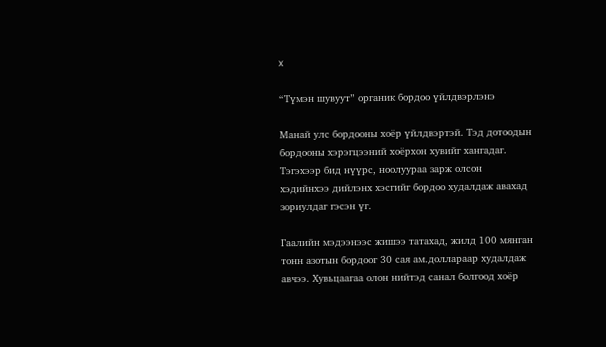x

“Түмэн шувуут” органик бордоо үйлдвэрлэнэ

Манай улс бордооны хоёр үйлдвэртэй. Тэд дотоодын бордооны хэрэгцээний хоёрхон хувийг хангадаг. Тэгэхээр бид нүүрс, ноолуураа зарж олсон хэдийнхээ дийлэнх хэсгийг бордоо худалдаж авахад зориулдаг гэсэн үг.

Гаалийн мэдээнээс жишээ татахад, жилд 100 мянган тонн азотын бордоог 30 сая ам.доллараар худалдаж авчээ. Хувьцаагаа олон нийтэд санал болгоод хоёр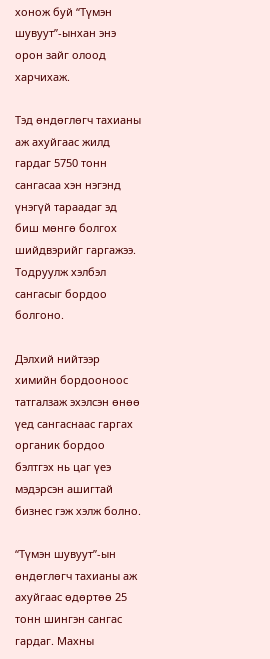хонож буй “Түмэн шувуут”-ынхан энэ орон зайг олоод харчихаж.

Тэд өндөглөгч тахианы аж ахуйгаас жилд гардаг 5750 тонн сангасаа хэн нэгэнд үнэгүй тараадаг эд биш мөнгө болгох шийдвэрийг гаргажээ. Тодруулж хэлбэл сангасыг бордоо болгоно.

Дэлхий нийтээр химийн бордооноос татгалзаж эхэлсэн өнөө үед сангаснаас гаргах органик бордоо бэлтгэх нь цаг үеэ мэдэрсэн ашигтай бизнес гэж хэлж болно.

“Түмэн шувуут”-ын өндөглөгч тахианы аж ахуйгаас өдөртөө 25 тонн шингэн сангас гардаг. Махны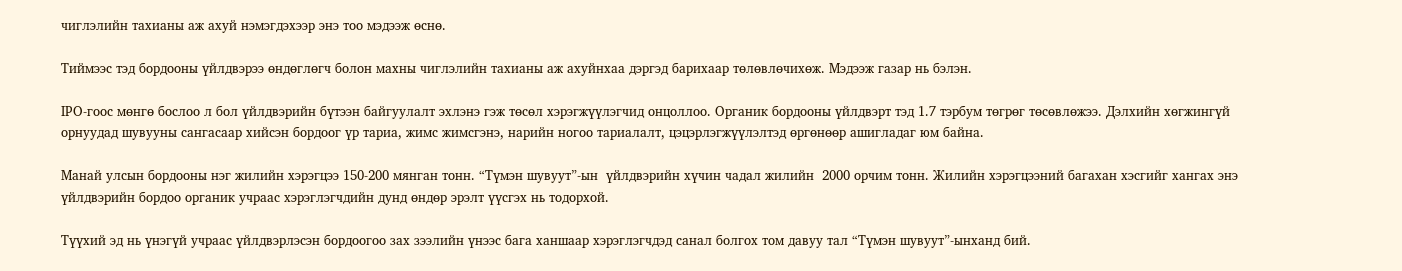чиглэлийн тахианы аж ахуй нэмэгдэхээр энэ тоо мэдээж өснө.

Тиймээс тэд бордооны үйлдвэрээ өндөглөгч болон махны чиглэлийн тахианы аж ахуйнхаа дэргэд барихаар төлөвлөчихөж. Мэдээж газар нь бэлэн.

IPO-гоос мөнгө бослоо л бол үйлдвэрийн бүтээн байгуулалт эхлэнэ гэж төсөл хэрэгжүүлэгчид онцоллоо. Органик бордооны үйлдвэрт тэд 1.7 тэрбум төгрөг төсөвлөжээ. Дэлхийн хөгжингүй орнуудад шувууны сангасаар хийсэн бордоог үр тариа, жимс жимсгэнэ, нарийн ногоо тариалалт, цэцэрлэгжүүлэлтэд өргөнөөр ашигладаг юм байна.

Манай улсын бордооны нэг жилийн хэрэгцээ 150-200 мянган тонн. “Түмэн шувуут”-ын  үйлдвэрийн хүчин чадал жилийн  2000 орчим тонн. Жилийн хэрэгцээний багахан хэсгийг хангах энэ үйлдвэрийн бордоо органик учраас хэрэглэгчдийн дунд өндөр эрэлт үүсгэх нь тодорхой.

Түүхий эд нь үнэгүй учраас үйлдвэрлэсэн бордоогоо зах зээлийн үнээс бага ханшаар хэрэглэгчдэд санал болгох том давуу тал “Түмэн шувуут”-ынханд бий.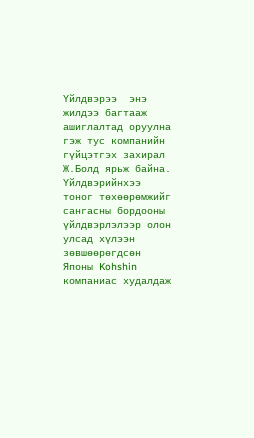Үйлдвэрээ  энэ жилдээ багтааж ашиглалтад оруулна гэж тус компанийн гүйцэтгэх захирал Ж.Болд ярьж байна. Үйлдвэрийнхээ тоног төхөөрөмжийг сангасны бордооны үйлдвэрлэлээр олон улсад хүлээн зөвшөөрөгдсөн Японы Kohshin компаниас худалдаж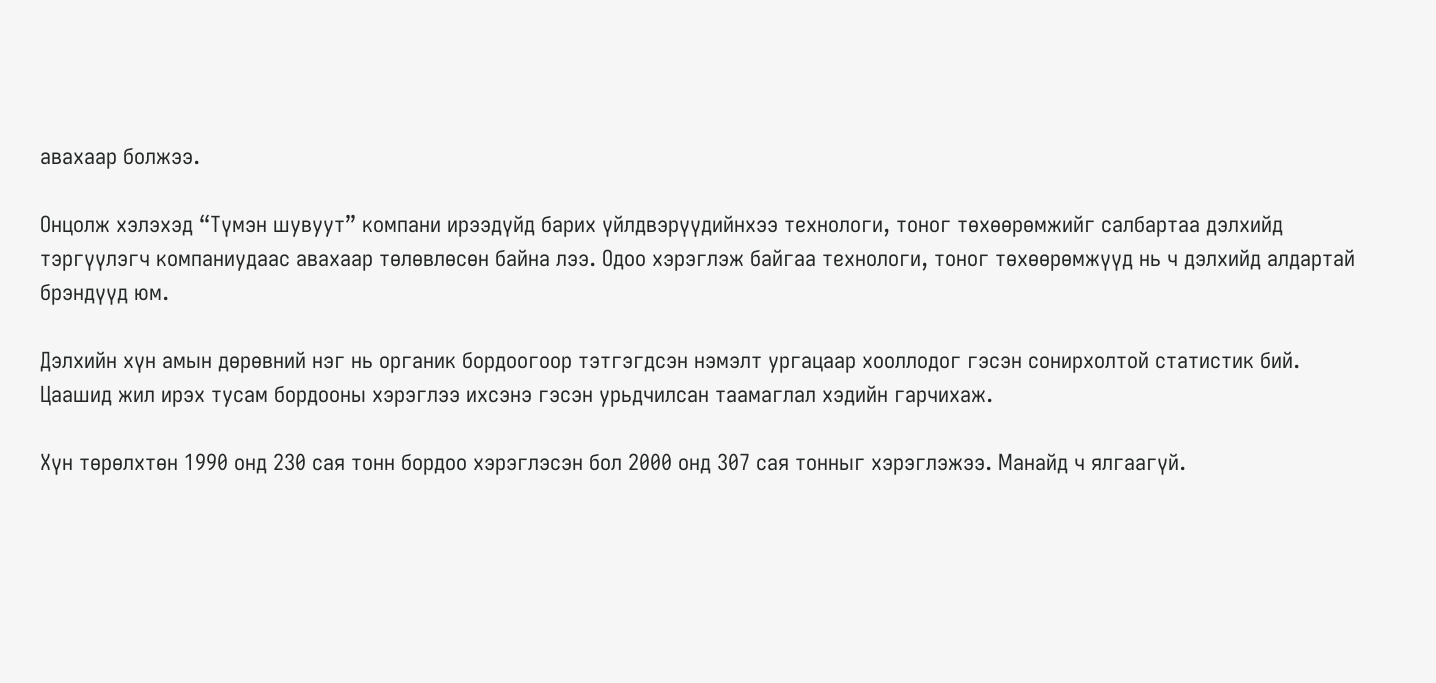авахаар болжээ.

Онцолж хэлэхэд “Түмэн шувуут” компани ирээдүйд барих үйлдвэрүүдийнхээ технологи, тоног төхөөрөмжийг салбартаа дэлхийд тэргүүлэгч компаниудаас авахаар төлөвлөсөн байна лээ. Одоо хэрэглэж байгаа технологи, тоног төхөөрөмжүүд нь ч дэлхийд алдартай брэндүүд юм.

Дэлхийн хүн амын дөрөвний нэг нь органик бордоогоор тэтгэгдсэн нэмэлт ургацаар хооллодог гэсэн сонирхолтой статистик бий.  Цаашид жил ирэх тусам бордооны хэрэглээ ихсэнэ гэсэн урьдчилсан таамаглал хэдийн гарчихаж.

Хүн төрөлхтөн 1990 онд 230 сая тонн бордоо хэрэглэсэн бол 2000 онд 307 сая тонныг хэрэглэжээ. Манайд ч ялгаагүй.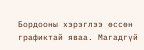Бордооны хэрэглээ өссөн графиктай яваа. Магадгүй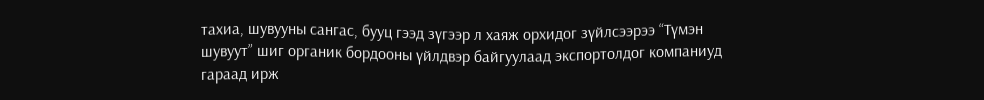тахиа, шувууны сангас, бууц гээд зүгээр л хаяж орхидог зүйлсээрээ “Түмэн шувуут” шиг органик бордооны үйлдвэр байгуулаад экспортолдог компаниуд гараад ирж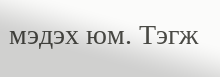мэдэх юм. Тэгж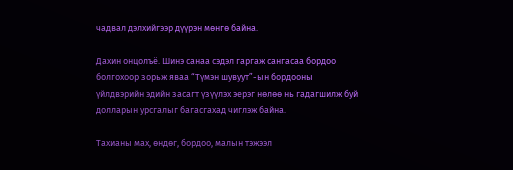чадвал дэлхийгээр дүүрэн мөнгө байна.

Дахин онцолъё. Шинэ санаа сэдэл гаргаж сангасаа бордоо болгохоор зорьж яваа “Түмэн шувуут”-ын бордооны үйлдвэрийн эдийн засагт үзүүлэх эерэг нөлөө нь гадагшилж буй долларын урсгалыг багасгахад чиглэж байна.

Тахианы мах, өндөг, бордоо, малын тэжээл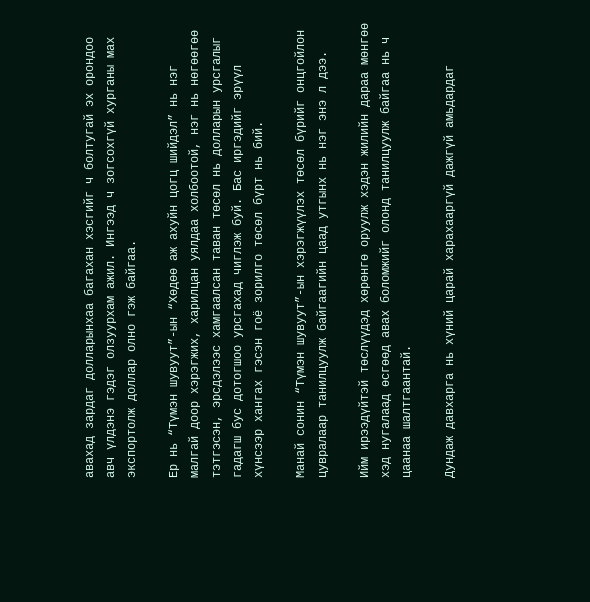авахад зардаг долларынхаа багахан хэсгийг ч болтугай эх орондоо авч үлдэнэ гэдэг олзуурхам ажил. Ингээд ч зогсохгүй хурганы мах экспортолж доллар олно гэж байгаа.

Ер нь “Түмэн шувуут”-ын “Хөдөө аж ахуйн цогц шийдэл” нь нэг малгай доор хэрэгжих, харилцан уялдаа холбоотой, нэг нь нөгөөгөө тэтгэсэн, эрсдэлээс хамгаалсан таван төсөл нь долларын урсгалыг гадагш бус дотогшоо урсгахад чиглэж буй. Бас иргэдийг эрүүл хүнсээр хангах гэсэн гоё зорилго төсөл бүрт нь бий.

Манай сонин “Түмэн шувуут”-ын хэрэгжүүлэх төсөл бүрийг онцгойлон цувралаар танилцуулж байгаагийн цаад утгынх нь нэг энэ л дээ.

Ийм ирээдүйтэй төслүүдэд хөрөнгө оруулж хэдэн жилийн дараа мөнгөө хэд нугалаад өсгөөд авах боломжийг олонд танилцуулж байгаа нь ч цаанаа шалтгаантай.

Дундаж давхарга нь хүний царай харахааргүй дажгүй амьдардаг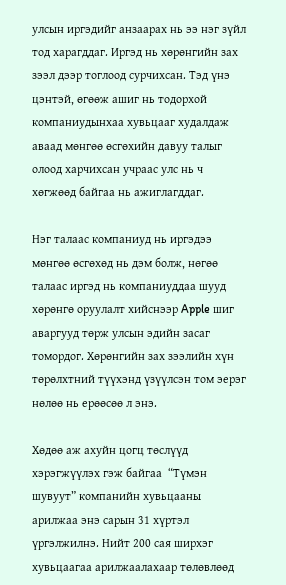улсын иргэдийг анзаарах нь ээ нэг зүйл тод харагддаг. Иргэд нь хөрөнгийн зах зээл дээр тоглоод сурчихсан. Тэд үнэ цэнтэй, өгөөж ашиг нь тодорхой компаниудынхаа хувьцааг худалдаж аваад мөнгөө өсгөхийн давуу талыг олоод харчихсан учраас улс нь ч  хөгжөөд байгаа нь ажиглагддаг.

Нэг талаас компаниуд нь иргэдээ мөнгөө өсгөхөд нь дэм болж, нөгөө талаас иргэд нь компаниуддаа шууд хөрөнгө оруулалт хийснээр Apple шиг аваргууд төрж улсын эдийн засаг томордог. Хөрөнгийн зах зээлийн хүн төрөлхтний түүхэнд үзүүлсэн том эерэг нөлөө нь ерөөсөө л энэ.

Хөдөө аж ахуйн цогц төслүүд хэрэгжүүлэх гэж байгаа  “Түмэн шувуут” компанийн хувьцааны арилжаа энэ сарын 31 хүртэл үргэлжилнэ. Нийт 200 сая ширхэг хувьцаагаа арилжаалахаар төлөвлөөд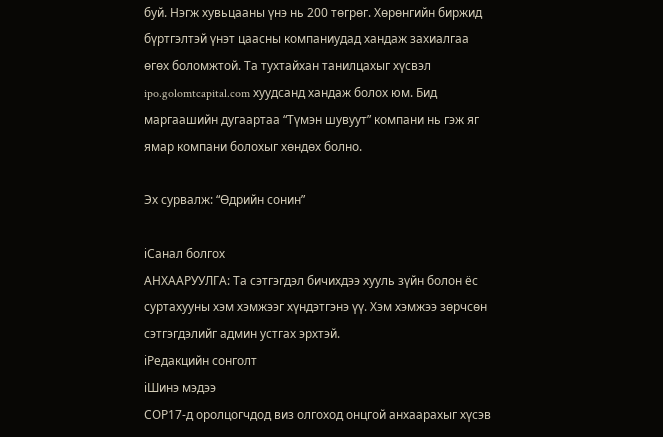буй. Нэгж хувьцааны үнэ нь 200 төгрөг. Хөрөнгийн биржид бүртгэлтэй үнэт цаасны компаниудад хандаж захиалгаа өгөх боломжтой. Та тухтайхан танилцахыг хүсвэл ipo.golomtcapital.com хуудсанд хандаж болох юм. Бид маргаашийн дугаартаа “Түмэн шувуут” компани нь гэж яг ямар компани болохыг хөндөх болно.

Эх сурвалж: “Өдрийн сонин”

iСанал болгох
АНХААРУУЛГА: Та сэтгэгдэл бичихдээ хууль зүйн болон ёс суртахууны хэм хэмжээг хүндэтгэнэ үү. Хэм хэмжээ зөрчсөн сэтгэгдэлийг админ устгах эрхтэй.
iРедакцийн сонголт
iШинэ мэдээ
СОР17-д оролцогчдод виз олгоход онцгой анхаарахыг хүсэв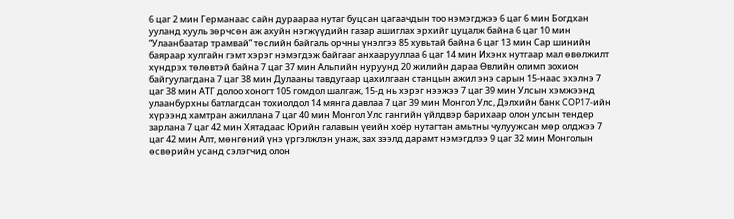6 цаг 2 мин Германаас сайн дураараа нутаг буцсан цагаачдын тоо нэмэгджээ 6 цаг 6 мин Богдхан ууланд хууль зөрчсөн аж ахуйн нэгжүүдийн газар ашиглах эрхийг цуцалж байна 6 цаг 10 мин “Улаанбаатар трамвай” төслийн байгаль орчны үнэлгээ 85 хувьтай байна 6 цаг 13 мин Сар шинийн баяраар хулгайн гэмт хэрэг нэмэгдэж байгааг анхаарууллаа 6 цаг 14 мин Ихэнх нутгаар мал өвөлжилт хүндрэх төлөвтэй байна 7 цаг 37 мин Альпийн нуруунд 20 жилийн дараа Өвлийн олимп зохион байгуулагдана 7 цаг 38 мин Дулааны тавдугаар цахилгаан станцын ажил энэ сарын 15-наас эхэлнэ 7 цаг 38 мин АТГ долоо хоногт 105 гомдол шалгаж, 15-д нь хэрэг нээжээ 7 цаг 39 мин Улсын хэмжээнд улаанбурхны батлагдсан тохиолдол 14 мянга давлаа 7 цаг 39 мин Монгол Улс, Дэлхийн банк COP17-ийн хүрээнд хамтран ажиллана 7 цаг 40 мин Монгол Улс гангийн үйлдвэр барихаар олон улсын тендер зарлана 7 цаг 42 мин Хятадаас Юрийн галавын үеийн хоёр нутагтан амьтны чулуужсан мөр олджээ 7 цаг 42 мин Алт, мөнгөний үнэ үргэлжлэн унаж, зах зээлд дарамт нэмэгдлээ 9 цаг 32 мин Монголын өсвөрийн усанд сэлэгчид олон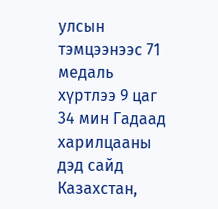улсын тэмцээнээс 71 медаль хүртлээ 9 цаг 34 мин Гадаад харилцааны дэд сайд Казахстан,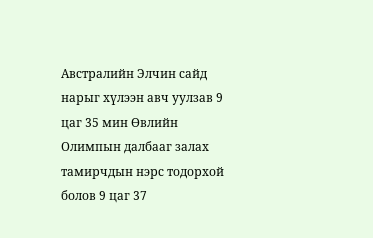Австралийн Элчин сайд нарыг хүлээн авч уулзав 9 цаг 35 мин Өвлийн Олимпын далбааг залах тамирчдын нэрс тодорхой болов 9 цаг 37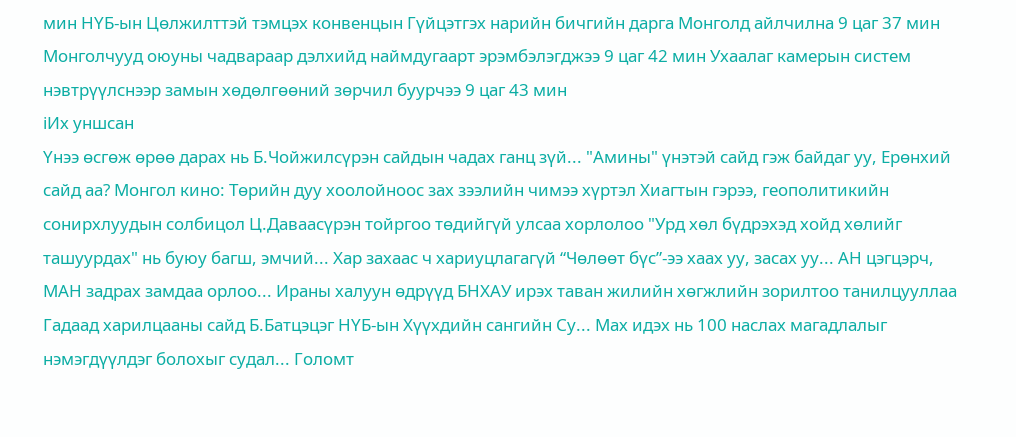мин НҮБ-ын Цөлжилттэй тэмцэх конвенцын Гүйцэтгэх нарийн бичгийн дарга Монголд айлчилна 9 цаг 37 мин Монголчууд оюуны чадвараар дэлхийд наймдугаарт эрэмбэлэгджээ 9 цаг 42 мин Ухаалаг камерын систем нэвтрүүлснээр замын хөдөлгөөний зөрчил буурчээ 9 цаг 43 мин
iИх уншсан
Үнээ өсгөж өрөө дарах нь Б.Чойжилсүрэн сайдын чадах ганц зүй... "Амины" үнэтэй сайд гэж байдаг уу, Ерөнхий сайд аа? Монгол кино: Төрийн дуу хоолойноос зах зээлийн чимээ хүртэл Хиагтын гэрээ, геополитикийн сонирхлуудын солбицол Ц.Даваасүрэн тойргоо төдийгүй улсаа хорлолоо "Урд хөл бүдрэхэд хойд хөлийг ташуурдах" нь буюу багш, эмчий... Хар захаас ч хариуцлагагүй “Чөлөөт бүс”-ээ хаах уу, засах уу... АН цэгцэрч, МАН задрах замдаа орлоо... Ираны халуун өдрүүд БНХАУ ирэх таван жилийн хөгжлийн зорилтоо танилцууллаа Гадаад харилцааны сайд Б.Батцэцэг НҮБ-ын Хүүхдийн сангийн Су... Мах идэх нь 100 наслах магадлалыг нэмэгдүүлдэг болохыг судал... Голомт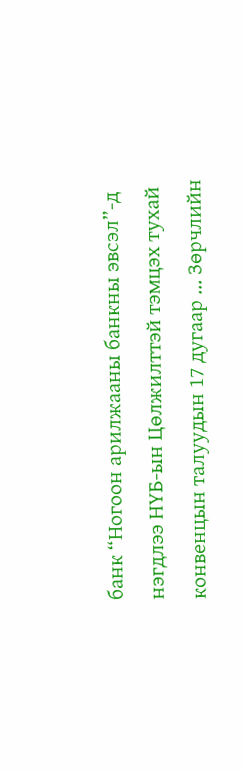банк “Ногоон арилжааны банкны эвсэл”-д нэгдлээ НҮБ-ын Цөлжилттэй тэмцэх тухай конвенцын талуудын 17 дугаар ... Зөрчлийн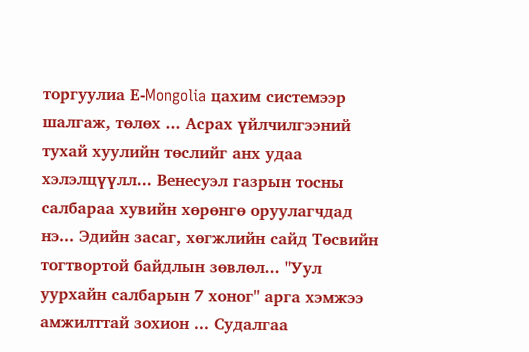торгуулиа Е-Mongolia цахим системээр шалгаж, төлөх ... Асрах үйлчилгээний тухай хуулийн төслийг анх удаа хэлэлцүүлл... Венесуэл газрын тосны салбараа хувийн хөрөнгө оруулагчдад нэ... Эдийн засаг, хөгжлийн сайд Төсвийн тогтвортой байдлын зөвлөл... "Уул уурхайн салбарын 7 хоног" арга хэмжээ амжилттай зохион ... Судалгаа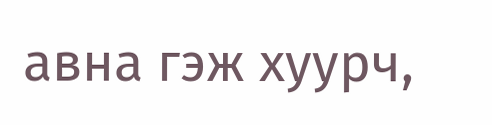авна гэж хуурч,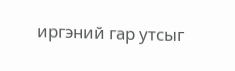иргэний гар утсыг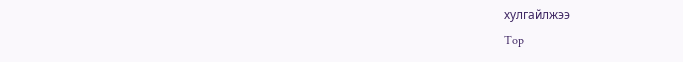хулгайлжээ
Top